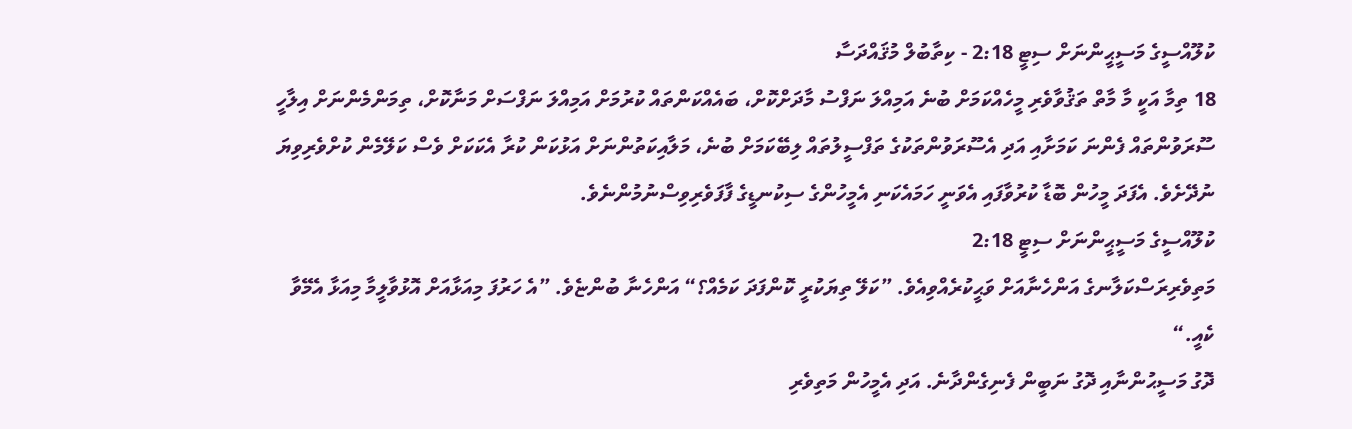ކުލޫއްސީގެ މަސީޙީންނަށް ސިޓީ 2:18 - ކިތާބުލް މުޤައްދަސާ
18 ތިމާ އަކީ މާ މާތް ތަޤުވާވެރި މީހެއްކަމަށް ބުނެ އަމިއްލަ ނަފްސު މާދަށްކޮށް، ބައެއްކަންތައް ކުރުމަށް އަމިއްލަ ނަފްސަށް މަނާކޮށް، ތިމަންމެންނަށް އިލާހީ ސޫރަވުންތައް ފެންނަ ކަމަށާއި އަދި އެސޫރަވުންތަކުގެ ތަފްސީލުތައް ލިބޭކަމަށް ބުނެ، މަލާއިކަތުންނަށް އަޅުކަން ކުރާ އެކަކަށް ވެސް ކަލޭމެން ކުށްވެރިވިޔަ ނުދޭށެވެ. އެފަދަ މީހުން ބޮޑާ ކުރުވާފައި އެވަނީ ހަމައެކަނި އެމީހުންގެ ސިކުނޑީގެ ފާފަވެރިވިސްނުމުންނެވެ.
ކުލޫއްސީގެ މަސީޙީންނަށް ސިޓީ 2:18
މަތިވެރިރަސްކަލާނގެ އަންހެނާއަށް ވަޙީކުރެއްވިއެވެ. ”ކަލޭ ތިޔަކުރީ ކޮންފަދަ ކަމެއް؟“ އަންހެނާ ބުންޏެވެ. ”އެ ހަރުފަ މިއަޅާއަށް އޮޅުވާލީމާ މިއަޅާ އެމޭވާ ކެއީ.“
ދޮގު މަސީޙުންނާއި ދޮގު ނަބީން ފެނިގެންދާނެ. އަދި އެމީހުން މަތިވެރި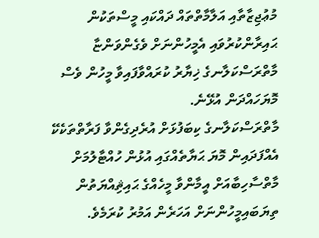މުޢުޖިޒާތާއި އަލާމާތްތައް ދައްކައި މީސްތަކުން ޙައިރާންކުރުވައި އެމީހުންނަށް ވެގެންވަންޏާ މާތްރަސްކަލާނގެ ޚިޔާރު ކުރައްވާފައިވާ މީހުން ވެސް މޮޔަހައްދަން އުޅޭނެ.
މާތްރަސްކަލާނގެ ކިބަފުޅަށް އުރެދިގެންވާ ފަރާތްތަކެކޭ އެއްފަދައިން މޮޔަ ޙަޔާތެއްގައި އުޅުން ހުއްޓާލުމަށް މާތްސާހިބާއަށް އީމާންވާ މީހެއްގެ ޙައިޘިއްޔަތުން ތިޔަބައިމީހުންނަށް އަހަރެން އަމުރު ކުރަމެވެ.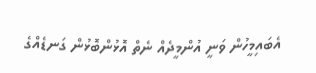އެބައިމީހުން ވަނީ އުންމީދެއް ނެތް އޮޅުންބޮޅުން ގަނޑެއްގެ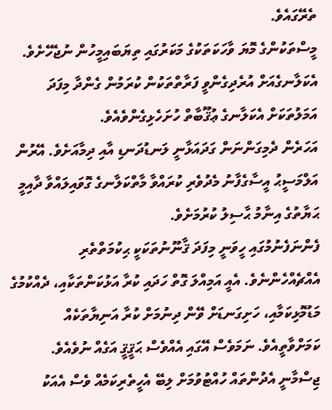ތެރޭގައެވެ.
މީސްތަކުންގެ މޮޔަ ވާހަކަތަކުގެ މަކަރުގައި ތިޔަބައިމީހުން ނުޖެހޭށެވެ. އެކަލާނގެއަށް އުރެދިގެންވީ ފަރާތްތަކުން ކުރަމުން ގެންދާ މިފަދަ އަމަލުތަކަށް އެކަލާނގެ ޢުޤޫބާތް ހުށަހެޅިގެންވެއެވެ.
އަހަރެން ދެމިގަންނަން ގަދައަޅާނީ ލަނޑުދަނޑި އާއި ދިމާއަށެވެ. އޭރުން އަލްމަސީޙު އީސާގެފާނު މެދުވެރި ކުރައްވާ މާތްކަލާނގެ ގޮވައިލައްވާ ދާއިމީ ޙަޔާތުގެ އިނާމު ޙާސިލު ކުރުމަށެވެ.
ފެންނަފެނުމުގައި ހީވަނީ މިފަދަ ޤާނޫނުތަކަކީ ޙިކުމަތްތެރި އެއްޗެއްހެންނެވެ. އެއީ އަމިއްލަ ގޮތް ހަދައި ކުރާ އަޅުކަންތަކާއި، ދެއްކުމުގެ މަޑުމޮޅިކަމާއި، ހަށިގަނޑަށް ވޭން ދިނުމަށް ކުރާ އަނިޔާތަކެއް ކަމަށްވާތީއެވެ. ނަމަވެސް އޭގައި އެއްވެސް ޙަޤީޤީ އަގެއް ނުވެއެވެ. ޖިސްމާނީ އެދުންތައް ހުއްޓުވުމަށް ލިބޭ އެހީތެރިކަމެއް ވެސް އެއަކު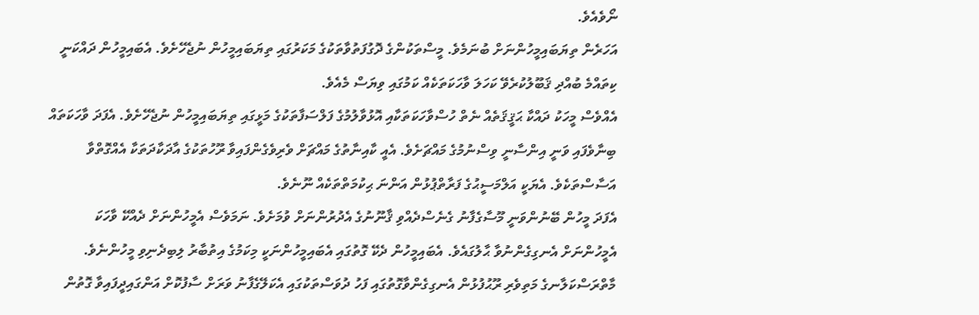ނޯވެއެވެ.
އަހަރެން ތިޔަބައިމީހުންނަށް ބުނަމެވެ. މީސްތަކުންގެ ދޮގުފަތުވާތަކުގެ މަކަރުގައި ތިޔަބައިމީހުން ނުޖެހޭށެވެ. އެބައިމީހުން ދައްކަނީ ކިތައްމެ ބުއްދި ޤަބޫލުކުރެވޭ ކަހަލަ ވާހަކަތަކެއް ކަމުގައި ވިޔަސް މެއެވެ.
އެއްވެސް މީހަކު ދައްކާ ޙަޤީޤަތެއް ނެތް ހުސްވާހަކަތަކާއި އޮޅުވާލުމުގެ ފަލްސަފާތަކުގެ މަޅީގައި ތިޔަބައިމީހުން ނުޖެހޭށެވެ. އެފަދަ ވާހަކަތައް ބިނާވެފައި ވަނީ އިންސާނީ ވިސްނުމުގެ މައްޗަށެވެ. އެއީ ކާއިނާތުގެ މައްޗަށް ވެރިވެގެންފައިވާ ރޫހުތަކުގެ އާދަކާދަތަކާ އެއްގޮތްވާ އަސާސްތަކެވެ. އެޔަކީ އަލްމަސީޙުގެ ފަރާތްޕުޅުން އަންނަ ޙިކުމަތްތަކެއް ނޫނެވެ.
އެފަދަ މީހުން ބޭނުންވަނީ މޫސާގެފާނު ގެނެސްދެއްވި ޤާނޫނުގެ އެދުރުންނަށް ވުމަށެވެ. ނަމަވެސް އެމީހުންނަށް ދެއްކޭ ވާހަކަ އެމީހުންނަށް އެނގިގެންނުވާ ޙާލުގައެވެ. އެބައިމީހުން ދެކޭ ގޮތުގައި އެބައިމީހުންނަކީ މިކަމުގެ އިތުބާރު ލިބިދެނިވި މީހުންނެވެ.
މާތްރަސްކަލާނގެ މަތިވެރި ރޫޙުފުޅުން އެނގިގެންވާގޮތުގައި ފަހު ދުވަސްތަކުގައި އެކަލޭގެފާނު ވަރަށް ސާފުކޮށް އަންގައިދީފައިވާ ގޮތުން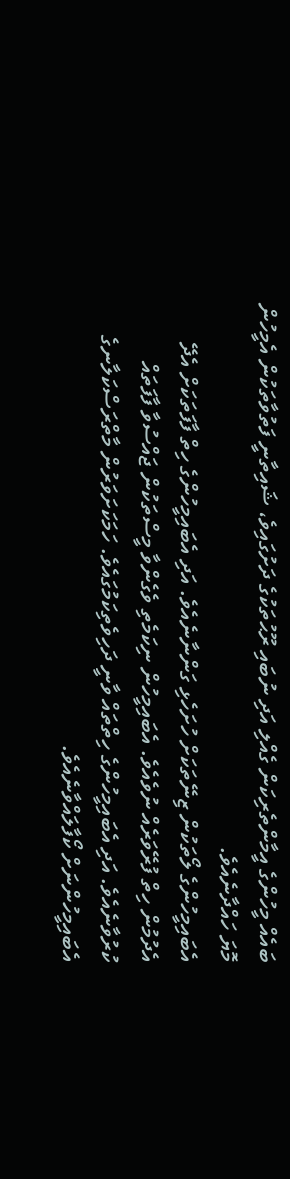ބައެއް މީހުންގެ އީމާންތެރިކަން ގެއްލި އަދި ނުބައި ރޫޙުތަކުގެ ދަށުގައިވެ، ޝައިތާނީ ފަތުވާތަކުން އެމީހުން މޮޔަ ހައްދާނެއެވެ.
އެބައިމީހުންގެ ލޯތަކުން ޒިނޭތަކަށް ހުށަހެޅި ގަންނާނެއެވެ. އަދި އެބައިމީހުންގެ ހިތް ފާފަތަކަށް އެދޭ އެދުމުން ހިތް ފުރޭވަރެއް ނުވެއެވެ. އެބައިމީހުން ނިކަމެތި ވެގެންވާ މީސްތަކުން ޖައްސުވާ ފާފަތައް ކުރުވާނެއެވެ. އަދި އެބައިމީހުންގެ ހިތްތައް ވާނީ ދަހިވެތިކަމުގައެވެ. ހަމަކަށަވަރުން މާތްރަސްކަލާނގެ އެބައިމީހުންނަށް ކޯފާލައްވާނެއެވެ.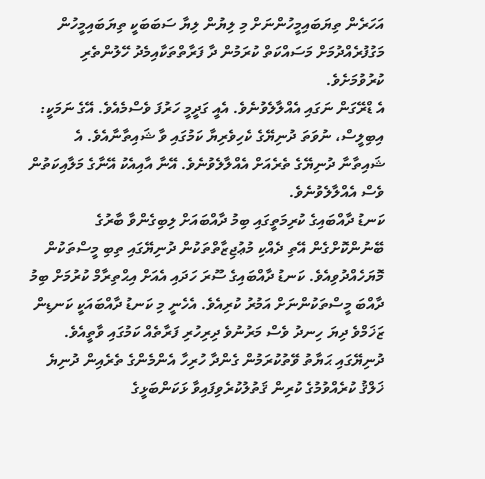އަހަރެން ތިޔަބައިމީހުންނަށް މި ލިޔުން ލިޔާ ސަބަބަކީ ތިޔަބައިމީހުން މަގުފުރެއްދުމަށް މަސައްކަތް ކުރަމުން ދާ ފަރާތްތަކާއިމެދު ހޭލުންތެރި ކުރުވުމަށެވެ.
އެ ޑްރޭގަން ނަގައި އެއްލާލެވުނެވެ. އެއީ ގަދީމީ ހަރުފަ ވެސްމެއެވެ. އޭގެ ނަމަކީ: އިބިލީސް، ނުވަތަ ދުނިޔޭގެ ކެހިވެރިޔާ ކަމުގައި ވާ ޝައިތާނާއެވެ. އެ ޝައިތާނާ ދުނިޔޭގެ ތެރެއަށް އެއްލާލެވުނެވެ. އޭނާ އާއިއެކު އޭނާގެ މަލާއިކަތުން ވެސް އެއްލާލެވުނެވެ.
ކަނޑު ދާއްބައިގެ ކުރިމަތީގައި ބިމު ދާއްބައަށް ލިބިގެންވާ ބާރުގެ ބޭނުންކޮށްގެން އޭތި ދެއްކި މުޢުޖިޒާތްތަކުން ދުނިޔޭގައި ތިބި މީސްތަކުން މޮޔަހެއްދުވިއެވެ. ކަނޑު ދާއްބައިގެ ސޫރަ ހަދައި އެއަށް އިޙްތިރާމް ކުރުމަށް ބިމު ދާއްބަ މީސްތަކުންނަށް އަމުރު ކުރިއެވެ. އެހެނީ މި ކަނޑު ދާއްބައަކީ ކަނޑިން ޒަޚަމްވެ ދިޔަ ހިނދު ވެސް މަރުނުވެ ދިރިހުރި ފަރާތެއް ކަމުގައި ވާތީއެވެ.
ދުނިޔޭގައި ޙަޔާތު ވޭތުކުރަމުން ގެންދާ ހުރިހާ އެންމެންގެ ތެރެއިން ދުނިޔެ ޚަލްޤު ކުރެއްވުމުގެ ކުރިން ޤަތުލުކުރެވިފައިވާ ޅަކަންބަޅީގެ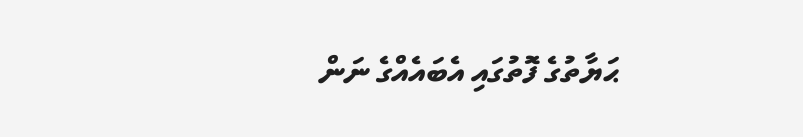ޙަޔާތުގެ ފޮތުގައި އެބައެއްގެ ނަން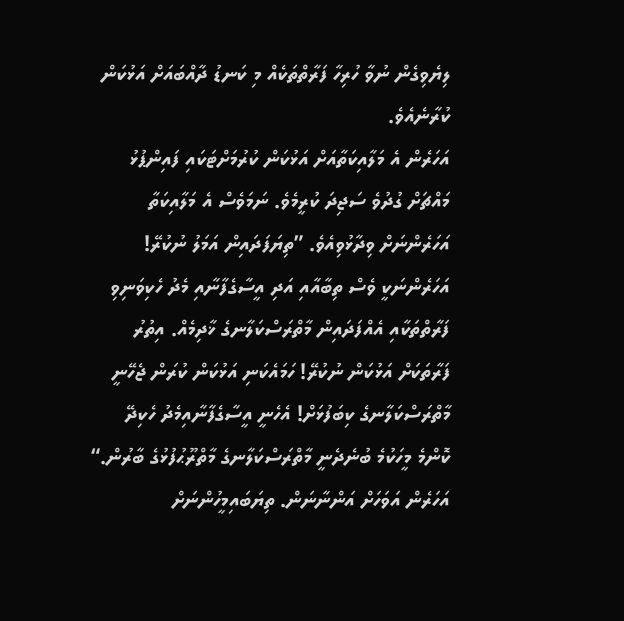ލިޔެވިގެން ނުވާ ހުރިހާ ފަރާތްތަކެއް މި ކަނޑު ދާއްބައަށް އަޅުކަން ކުރާނެއެވެ.
އަހަރެން އެ މަލާއިކަތާއަށް އަޅުކަން ކުރުމަށްޓަކައި ފައިންޕުޅު މައްޗަށް ގުދުވެ ސަޖިދަ ކުރީމެވެ. ނަމަވެސް އެ މަލާއިކަތާ އަހަރެންނަށް ވިދާޅުވިއެވެ. ”ތިޔަފަދައިން އަމަލު ނުކުރޭ! އަހަރެންނަކީ ވެސް ތިބާއާއި އަދި އީސާގެފާނާއި މެދު ހެކިވަނިވި ފަރާތްތަކާއި އެއްފަދައިން މާތްރަސްކަލާނގެ ޚާދިމެއް. އިތުރު ފަރާތަކަށް އަޅުކަން ނުކުރޭ! ހަމައެކަނި އަޅުކަން ކުރަން ޖެހޭނީ މާތްރަސްކަލާނގެ ކިބަފުޅަށް! އެހެނީ އީސާގެފާނާއިމެދު ހެކިދޭ ކޮންމެ މީހަކުމެ ބުނެދެނީ މާތްރަސްކަލާނގެ މާތްރޫޙުފުޅުގެ ބާރުން.“
އަހަރެން އަވަހަށް އަންނާނަން. ތިޔަބައިމީހުންނަށް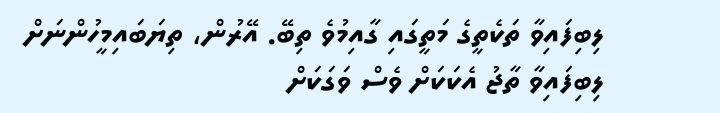ލިބިފައިވާ ތަކެތީގެ މަތީގައި ގާއިމުވެ ތިބޭ. އޭރުން، ތިޔަބައިމީހުންނަށް ލިބިފައިވާ ތާޖު އެކަކަށް ވެސް ވަގަކަށް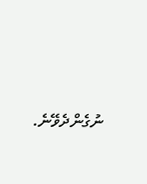ނުގެންދެވޭނެ.